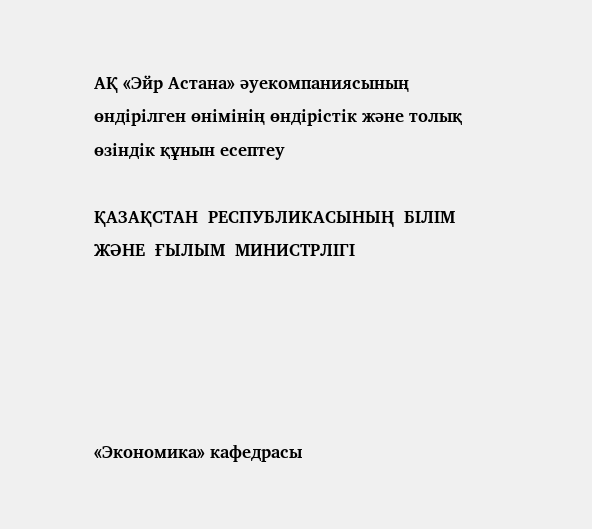АҚ «Эйр Астана» әуекомпаниясының өндірілген өнімінің өндірістік және толық өзіндік құнын есептеу

ҚАЗАҚСТАН  РЕСПУБЛИКАСЫНЫҢ  БІЛІМ  ЖӘНЕ  ҒЫЛЫМ  МИНИСТРЛІГІ





«Экономика» кафедрасы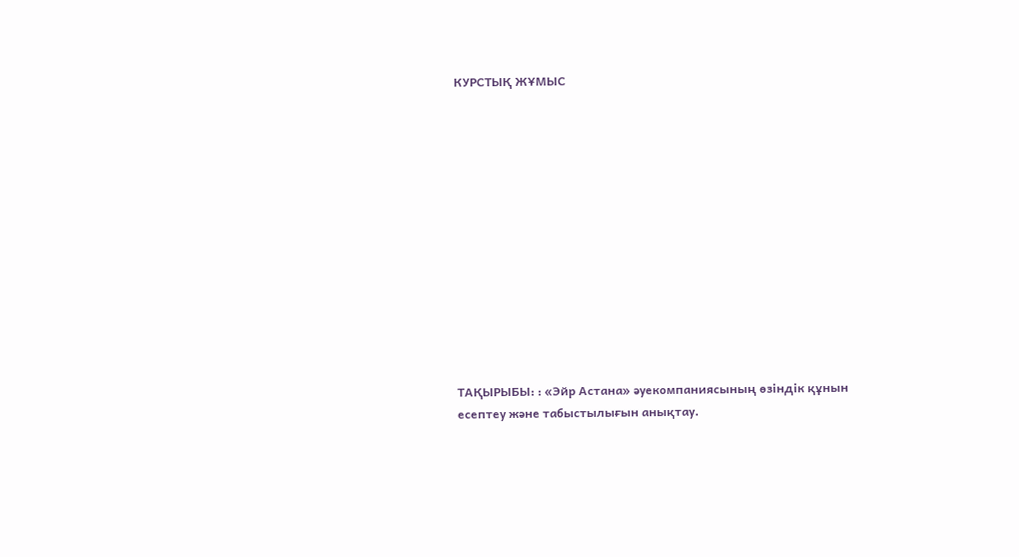КУРСТЫҚ ЖҰМЫС













ТАҚЫРЫБЫ: : «Эйр Астана» әуекомпаниясының өзіндік құнын есептеу және табыстылығын анықтау.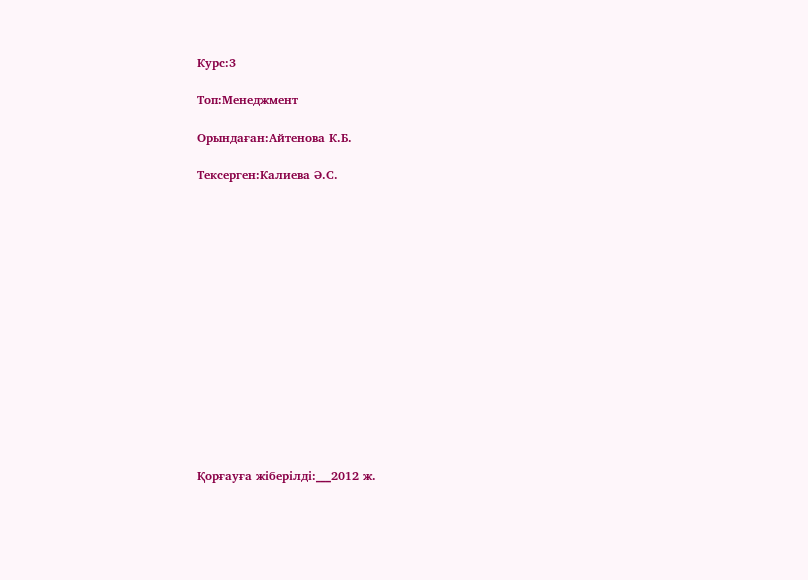Курс:3

Топ:Менеджмент

Орындаған:Айтенова К.Б.

Тексерген:Калиева Ә.С.















Қорғауға жіберілді:___2012 ж.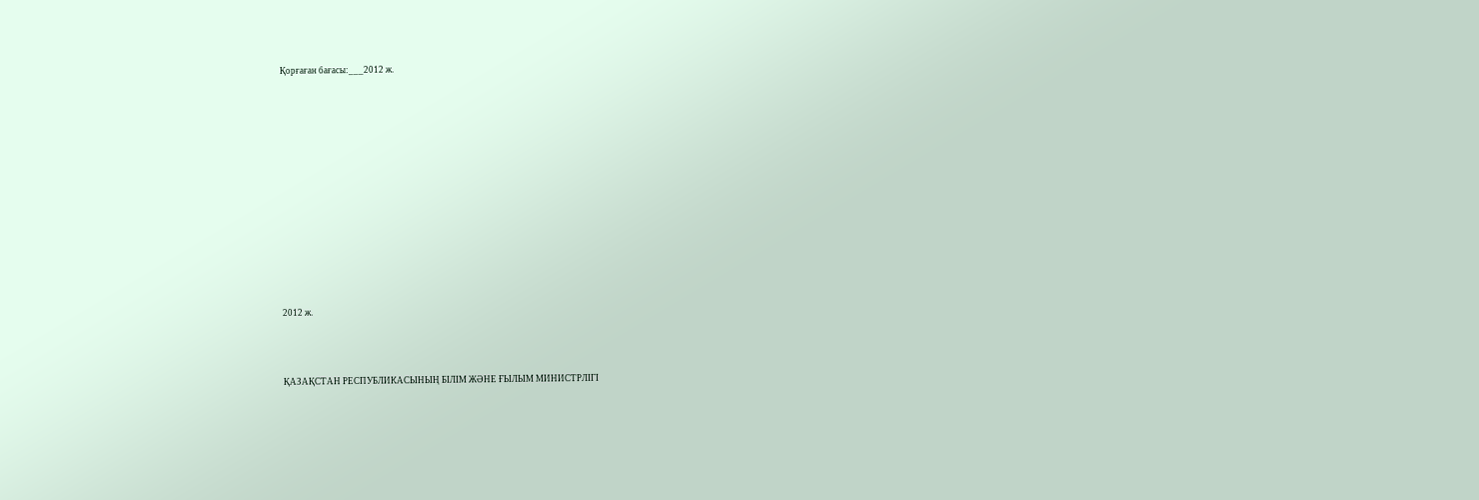Қорғаған бағасы:___2012 ж.













2012 ж.



ҚАЗАҚСТАН РЕСПУБЛИКАСЫНЫҢ БІЛІМ ЖӘНЕ ҒЫЛЫМ МИНИСТРЛІГІ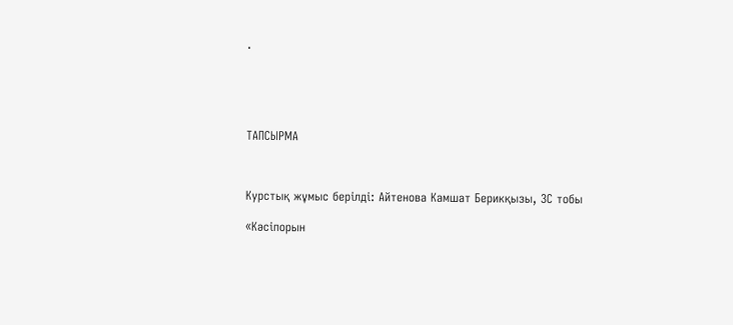.





ТАПСЫРМА



Курстық жұмыс берілді: Айтенова Камшат Берикқызы, 3С тобы

«Кәсіпорын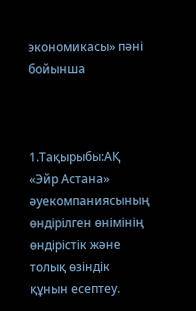экономикасы» пәні бойынша



1.Тақырыбы:АҚ «Эйр Астана» әуекомпаниясының өндірілген өнімінің өндірістік және толық өзіндік құнын есептеу.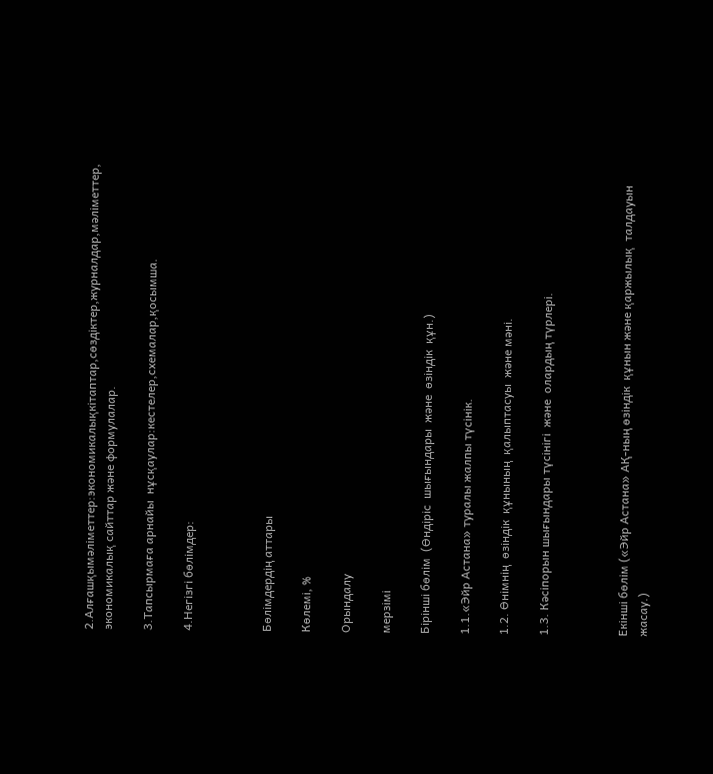2.Алғашқымәліметтер:экономикалықкітаптар,сөздіктер,журналдар,мәліметтер, экономикалық сайттар және формулалар.

3.Тапсырмаға арнайы  нұсқаулар:кестелер,схемалар,қосымша.

4.Негізгі бөлімдер:



Бөлімдердің аттары

Көлемі, %

Орындалу

мерзімі

Бірінші бөлім  (Өндіріс  шығындары  және  өзіндік  құн.)

1.1.«Эйр Астана» туралы жалпы түсінік.

1.2. Өнімнің  өзіндік  құнының  қалыптасуы  және мәні.

1.3. Кәсіпорын шығындары түсінігі  және  олардың түрлері.



Екінші бөлім («Эйр Астана» АҚ-ның өзіндік  құнын және қаржылық  талдауын жасау.)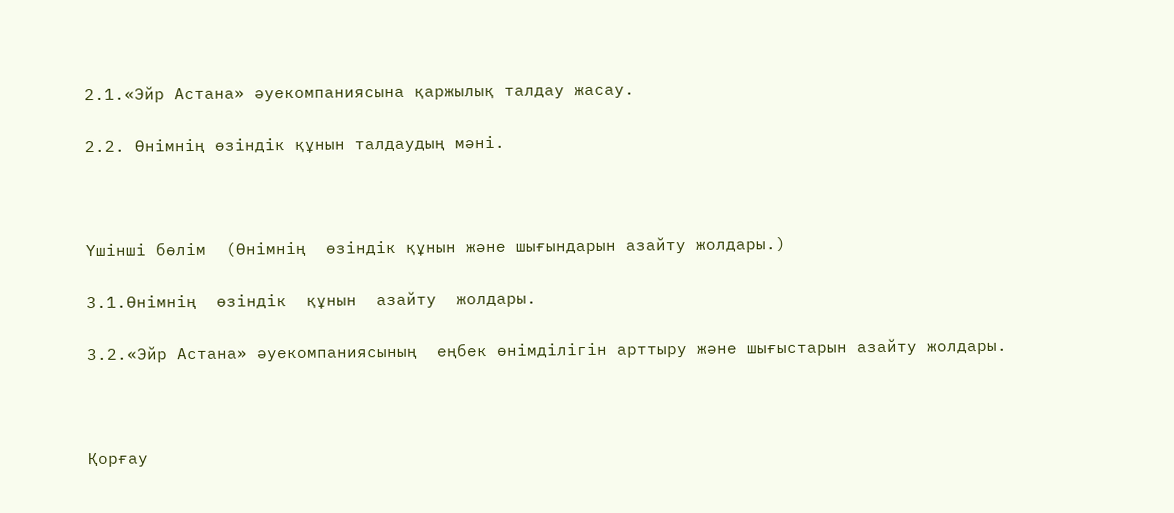2.1.«Эйр Астана» әуекомпаниясына қаржылық талдау жасау.

2.2. Өнімнің өзіндік құнын талдаудың мәні.



Үшінші бөлім  (Өнімнің  өзіндік құнын және шығындарын азайту жолдары.)

3.1.Өнімнің  өзіндік  құнын  азайту  жолдары.

3.2.«Эйр Астана» әуекомпаниясының  еңбек өнімділігін арттыру және шығыстарын азайту жолдары.



Қорғау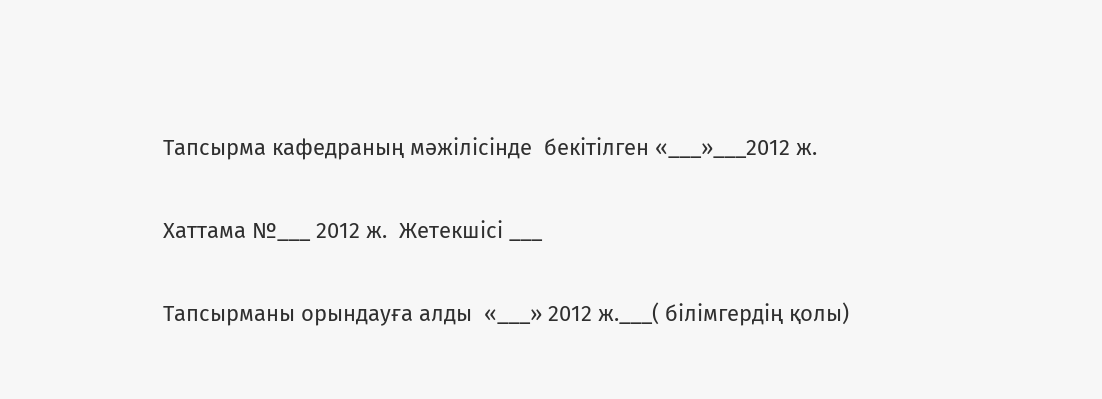Тапсырма кафедраның мәжілісінде  бекітілген «___»___2012 ж.

Хаттама №___ 2012 ж.  Жетекшісі ___

Тапсырманы орындауға алды  «___» 2012 ж.___( білімгердің қолы)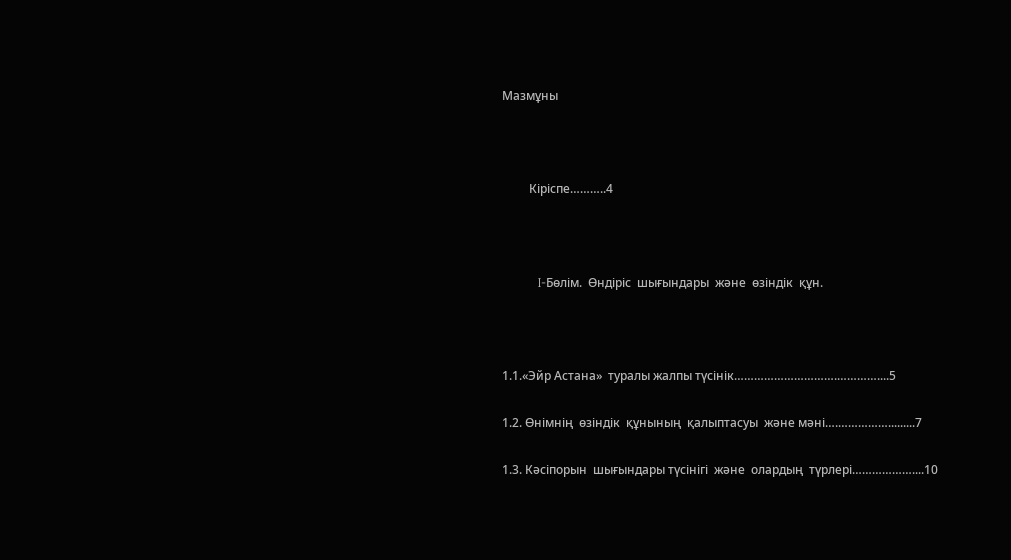Мазмұны



         Кіріспе………..4



         I-Бөлім.  Өндіріс  шығындары  және  өзіндік  құн.



1.1.«Эйр Астана»  туралы жалпы түсінік………………………….…………....5

1.2. Өнімнің  өзіндік  құнының  қалыптасуы  және мәні….…………….........7

1.3. Кәсіпорын  шығындары түсінігі  және  олардың  түрлері………………....10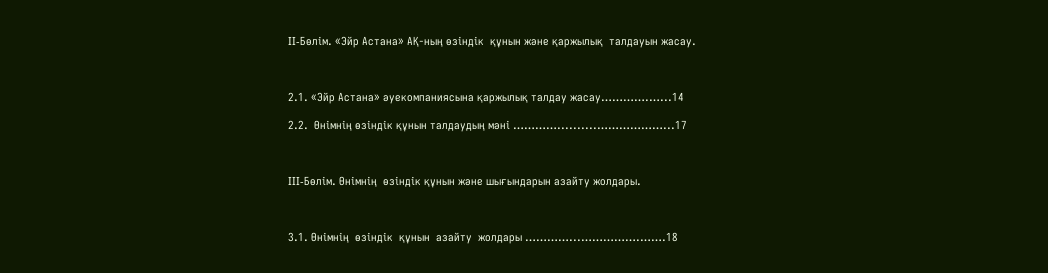II-Бөлім. «Эйр Астана» АҚ-ның өзіндік  құнын және қаржылық  талдауын жасау.



2.1. «Эйр Астана» әуекомпаниясына қаржылық талдау жасау………….…...14

2.2.  Өнімнің өзіндік құнын талдаудың мәні …………..........………………...17



III-Бөлім. Өнімнің  өзіндік құнын және шығындарын азайту жолдары.



3.1. Өнімнің  өзіндік  құнын  азайту  жолдары …………...…………….…….18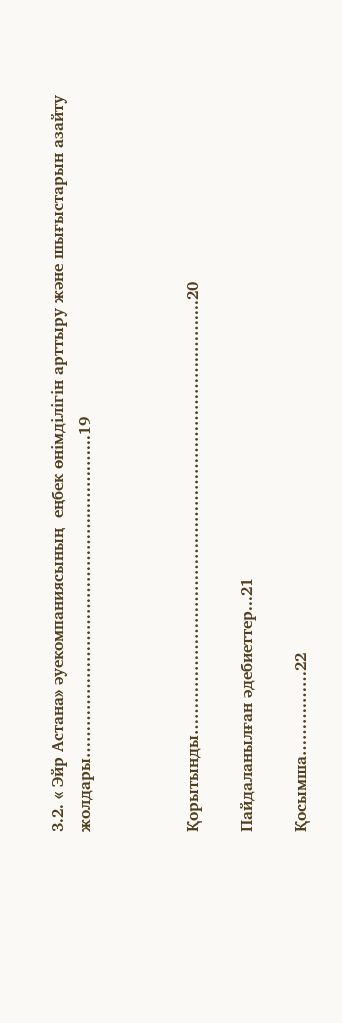3.2. « Эйр Астана» әуекомпаниясының  еңбек өнімділігін арттыру және шығыстарын азайту жолдары………………………………………...…….…...19



Қорытынды……………………………….……………………………..……....20

Пайдаланылған әдебиеттер...21

Қосымша……….……22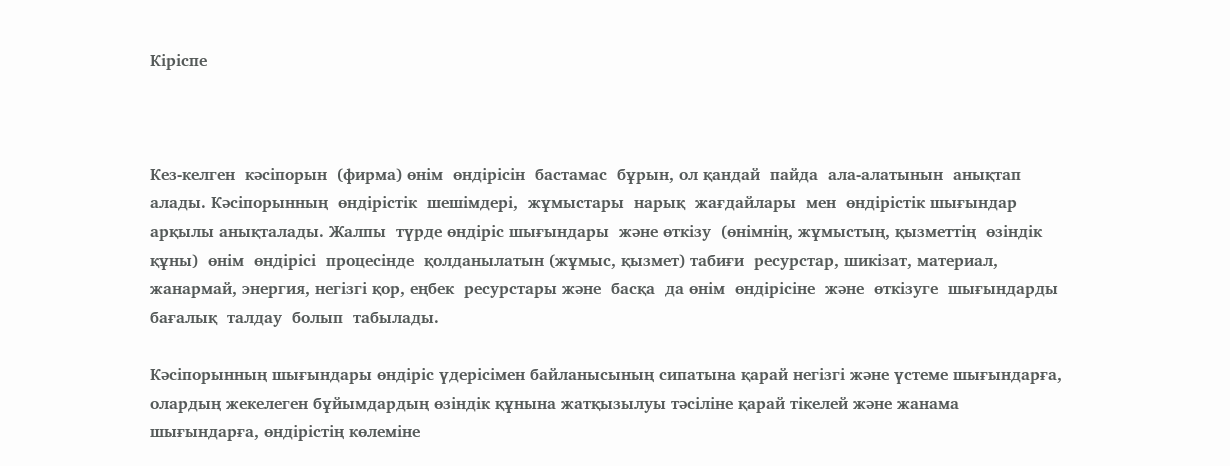Кіріспе



Кез-келген  кәсіпорын  (фирма) өнім  өндірісін  бастамас  бұрын, ол қандай  пайда  ала-алатынын  анықтап  алады. Кәсіпорынның  өндірістік  шешімдері,  жұмыстары  нарық  жағдайлары  мен  өндірістік шығындар  арқылы анықталады. Жалпы  түрде өндіріс шығындары  және өткізу  (өнімнің, жұмыстың, қызметтің  өзіндік  құны)  өнім  өндірісі  процесінде  қолданылатын (жұмыс, қызмет) табиғи  ресурстар, шикізат, материал, жанармай, энергия, негізгі қор, еңбек  ресурстары және  басқа  да өнім  өндірісіне  және  өткізуге  шығындарды  бағалық  талдау  болып  табылады.

Кәсіпорынның шығындары өндіріс үдерісімен байланысының сипатына қарай негізгі және үстеме шығындарға, олардың жекелеген бұйымдардың өзіндік құнына жатқызылуы тәсіліне қарай тікелей және жанама шығындарға, өндірістің көлеміне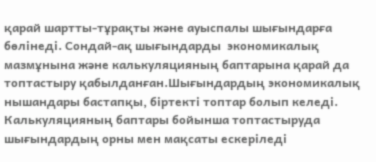қарай шартты-тұрақты және ауыспалы шығындарға бөлінеді. Сондай-ақ шығындарды  экономикалық мазмұнына және калькуляцияның баптарына қарай да топтастыру қабылданған.Шығындардың экономикалық нышандары бастапқы, біртекті топтар болып келеді. Калькуляцияның баптары бойынша топтастыруда шығындардың орны мен мақсаты ескеріледі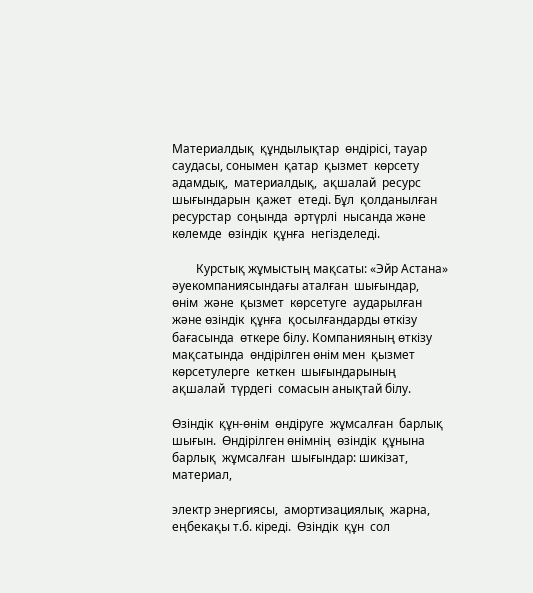Материалдық  құндылықтар  өндірісі, тауар саудасы, сонымен  қатар  қызмет  көрсету  адамдық,  материалдық,  ақшалай  ресурс  шығындарын  қажет  етеді. Бұл  қолданылған  ресурстар  соңында  әртүрлі  нысанда және  көлемде  өзіндік  құнға  негізделеді.

        Курстық жұмыстың мақсаты: «Эйр Астана» әуекомпаниясындағы аталған  шығындар,  өнім  және  қызмет  көрсетуге  аударылған және өзіндік  құнға  қосылғандарды өткізу  бағасында  өткере білу. Компанияның өткізу  мақсатында  өндірілген өнім мен  қызмет көрсетулерге  кеткен  шығындарының  ақшалай  түрдегі  сомасын анықтай білу.

Өзіндік  құн-өнім  өндіруге  жұмсалған  барлық шығын.  Өндірілген өнімнің  өзіндік  құнына  барлық  жұмсалған  шығындар: шикізат, материал,

электр энергиясы,  амортизациялық  жарна,  еңбекақы т.б. кіреді.  Өзіндік  құн  сол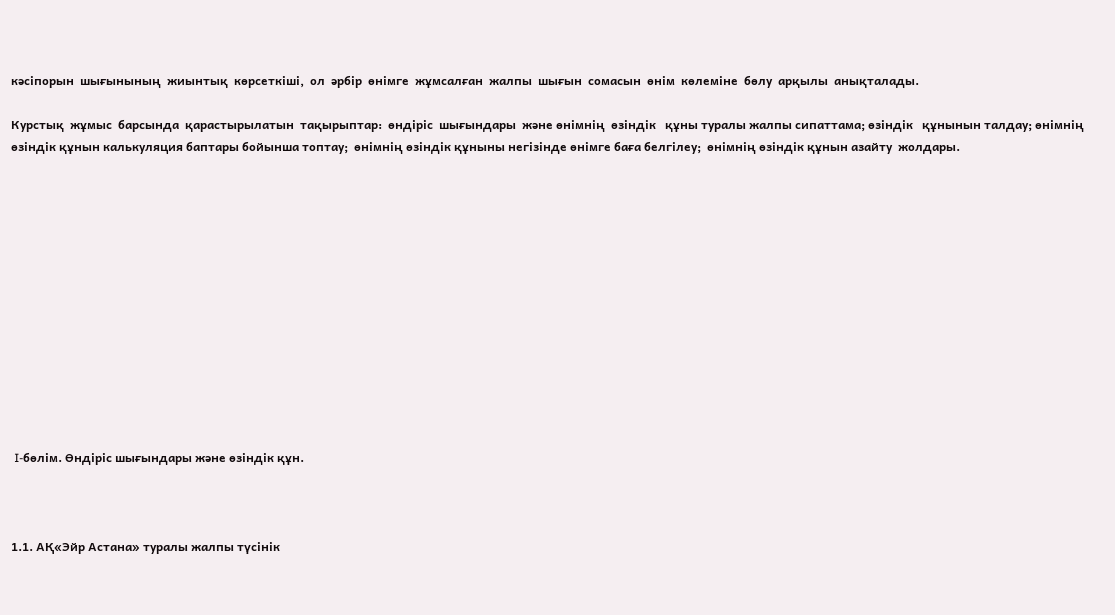кәсіпорын  шығынының  жиынтық  көрсеткіші,  ол  әрбір  өнімге  жұмсалған  жалпы  шығын  сомасын  өнім  көлеміне  бөлу  арқылы  анықталады.

Курстық  жұмыс  барсында  қарастырылатын  тақырыптар:  өндіріс  шығындары  және өнімнің  өзіндік   құны туралы жалпы сипаттама; өзіндік   құнынын талдау; өнімнің өзіндік құнын калькуляция баптары бойынша топтау;  өнімнің өзіндік құныны негізінде өнімге баға белгілеу;  өнімнің өзіндік құнын азайту  жолдары.













 I-бөлім. Өндіріс шығындары және өзіндік құн.



1.1. АҚ«Эйр Астана» туралы жалпы түсінік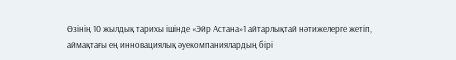Өзінің 10 жылдық тарихы ішінде «Эйр Астана»1 айтарлықтай нәтижелерге жетіп, аймақтағы ең инновациялық әуекомпаниялардың бірі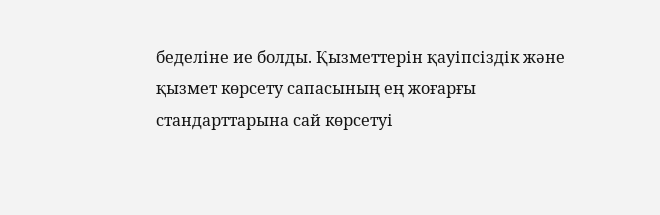беделіне ие болды. Қызметтерін қауіпсіздік және қызмет көрсету сапасының ең жоғарғы стандарттарына сай көрсетуі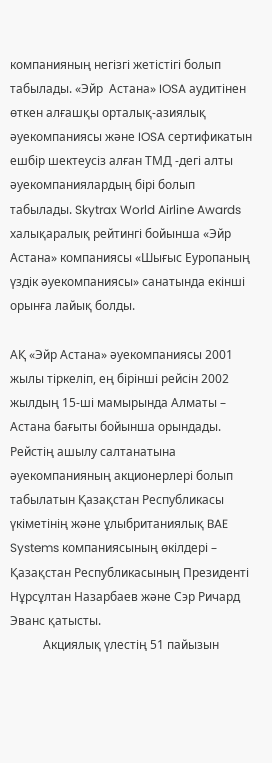компанияның негізгі жетістігі болып табылады. «Эйр  Астана» IOSA аудитінен өткен алғашқы орталық-азиялық әуекомпаниясы және IOSA сертификатын ешбір шектеусіз алған ТМД -дегі алты әуекомпаниялардың бірі болып табылады. Skytrax World Airline Awards халықаралық рейтингі бойынша «Эйр Астана» компаниясы «Шығыс Еуропаның үздік әуекомпаниясы» санатында екінші орынға лайық болды.

АҚ «Эйр Астана» әуекомпаниясы 2001 жылы тіркеліп, ең бірінші рейсін 2002 жылдың 15-ші мамырында Алматы – Астана бағыты бойынша орындады. Рейстің ашылу салтанатына әуекомпанияның акционерлері болып табылатын Қазақстан Республикасы үкіметінің және ұлыбританиялық BAE Systems компаниясының өкілдері – Қазақстан Республикасының Президенті Нұрсұлтан Назарбаев және Сэр Ричард Эванс қатысты.
           Акциялық үлестің 51 пайызын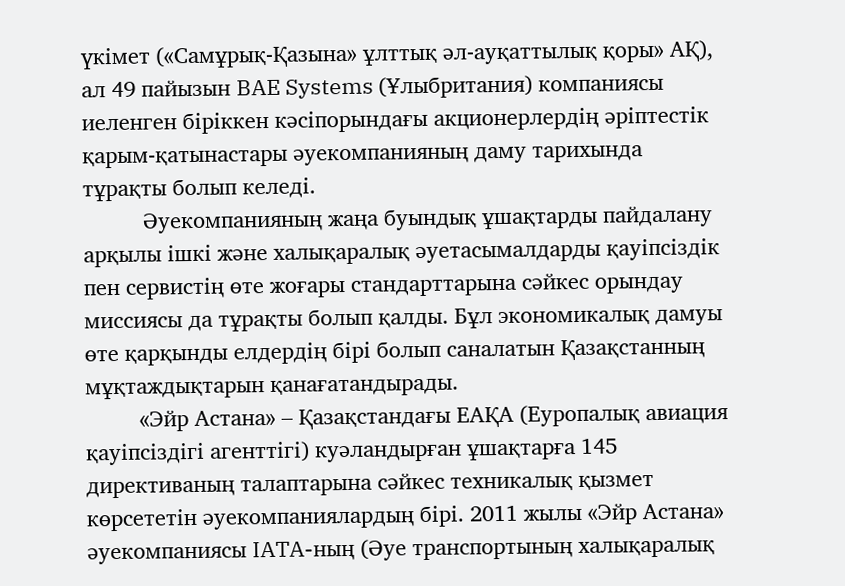үкімет («Самұрық-Қазына» ұлттық әл-ауқаттылық қоры» АҚ), ал 49 пайызын BAE Systems (Ұлыбритания) компаниясы иеленген біріккен кәсіпорындағы акционерлердің әріптестік қарым-қатынастары әуекомпанияның даму тарихында тұрақты болып келеді.
          Әуекомпанияның жаңа буындық ұшақтарды пайдалану арқылы ішкі және халықаралық әуетасымалдарды қауіпсіздік пен сервистің өте жоғары стандарттарына сәйкес орындау миссиясы да тұрақты болып қалды. Бұл экономикалық дамуы өте қарқынды елдердің бірі болып саналатын Қазақстанның мұқтаждықтарын қанағатандырады.
         «Эйр Астана» – Қазақстандағы ЕАҚА (Еуропалық авиация қауіпсіздігі агенттігі) куәландырған ұшақтарға 145 директиваның талаптарына сәйкес техникалық қызмет көрсететін әуекомпаниялардың бірі. 2011 жылы «Эйр Астана» әуекомпаниясы IATA-ның (Әуе транспортының халықаралық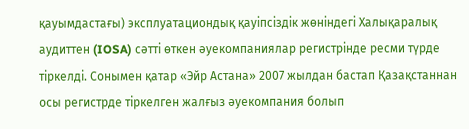қауымдастағы) эксплуатациондық қауіпсіздік жөніндегі Халықаралық аудиттен (IOSA) сәтті өткен әуекомпаниялар регистрінде ресми түрде тіркелді. Сонымен қатар «Эйр Астана» 2007 жылдан бастап Қазақстаннан осы регистрде тіркелген жалғыз әуекомпания болып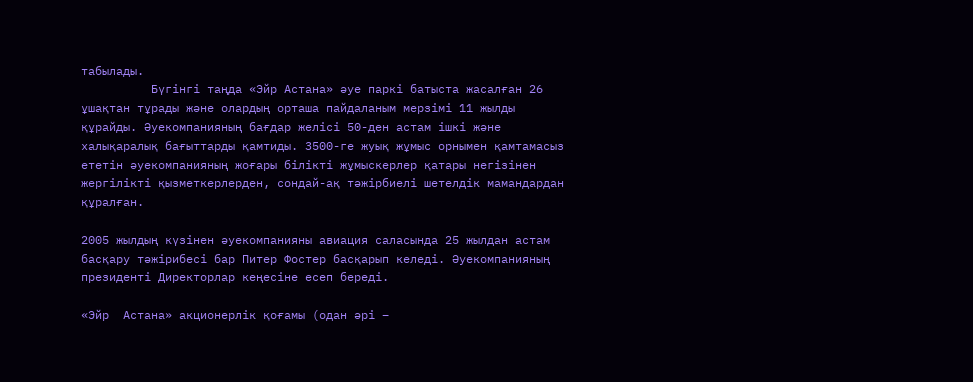табылады.
          Бүгінгі таңда «Эйр Астана» әуе паркі батыста жасалған 26 ұшақтан тұрады және олардың орташа пайдаланым мерзімі 11 жылды құрайды. Әуекомпанияның бағдар желісі 50-ден астам ішкі және халықаралық бағыттарды қамтиды. 3500-ге жуық жұмыс орнымен қамтамасыз ететін әуекомпанияның жоғары білікті жұмыскерлер қатары негізінен жергілікті қызметкерлерден, сондай-ақ тәжірбиелі шетелдік мамандардан құралған.

2005 жылдың күзінен әуекомпанияны авиация саласында 25 жылдан астам басқару тәжірибесі бар Питер Фостер басқарып келеді. Әуекомпанияның президенті Директорлар кеңесіне есеп береді.

«Эйр  Астана» акционерлік қоғамы (одан әрі –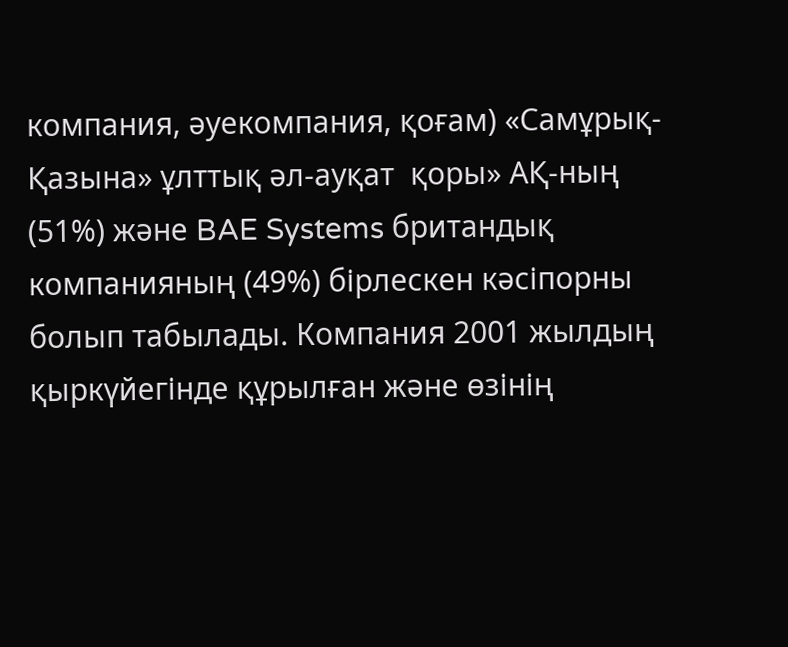компания, әуекомпания, қоғам) «Самұрық-Қазына» ұлттық әл-ауқат  қоры» АҚ-ның (51%) және BAE Systems британдық  компанияның (49%) бірлескен кәсіпорны  болып табылады. Компания 2001 жылдың қыркүйегінде құрылған және өзінің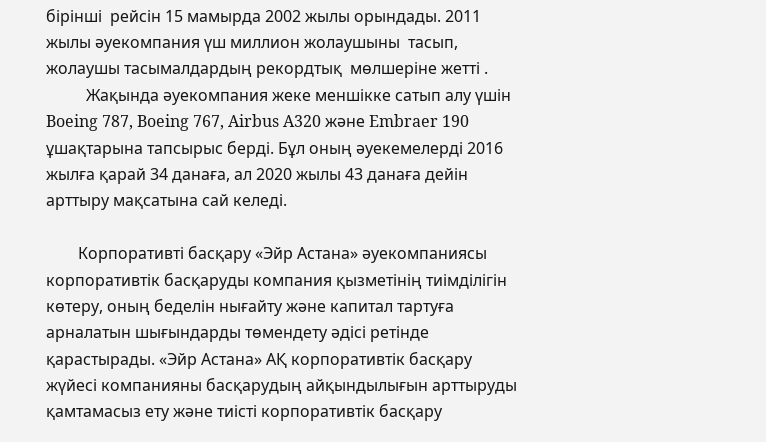бірінші  рейсін 15 мамырда 2002 жылы орындады. 2011 жылы әуекомпания үш миллион жолаушыны  тасып, жолаушы тасымалдардың рекордтық  мөлшеріне жетті .
          Жақында әуекомпания жеке меншікке сатып алу үшін Boeing 787, Boeing 767, Airbus A320 және Embraer 190 ұшақтарына тапсырыс берді. Бұл оның әуекемелерді 2016 жылға қарай 34 данаға, ал 2020 жылы 43 данаға дейін арттыру мақсатына сай келеді.

        Корпоративті басқару «Эйр Астана» әуекомпаниясы корпоративтік басқаруды компания қызметінің тиімділігін көтеру, оның беделін нығайту және капитал тартуға арналатын шығындарды төмендету әдісі ретінде қарастырады. «Эйр Астана» АҚ корпоративтік басқару жүйесі компанияны басқарудың айқындылығын арттыруды қамтамасыз ету және тиісті корпоративтік басқару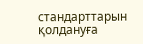стандарттарын қолдануға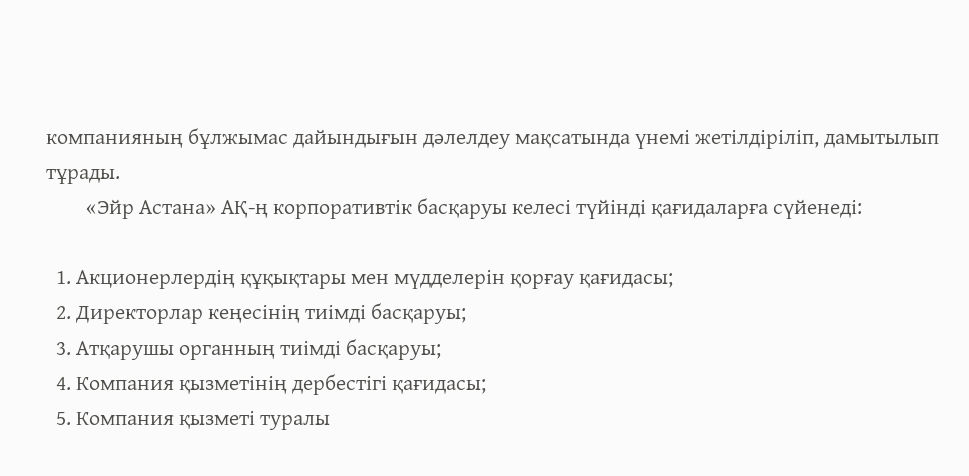компанияның бұлжымас дайындығын дәлелдеу мақсатында үнемі жетілдіріліп, дамытылып тұрады.
        «Эйр Астана» АҚ-ң корпоративтік басқаруы келесі түйінді қағидаларға сүйенеді:

  1. Акционерлердің құқықтары мен мүдделерін қорғау қағидасы;
  2. Директорлар кеңесінің тиімді басқаруы;
  3. Атқарушы органның тиімді басқаруы;
  4. Компания қызметінің дербестігі қағидасы;
  5. Компания қызметі туралы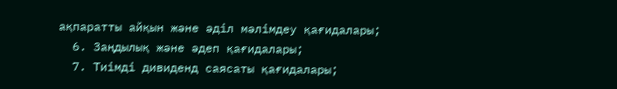ақпаратты айқын жəне əділ мəлімдеу қағидалары;
  6. Заңдылық және әдеп қағидалары;
  7. Тиімді дивиденд саясаты қағидалары;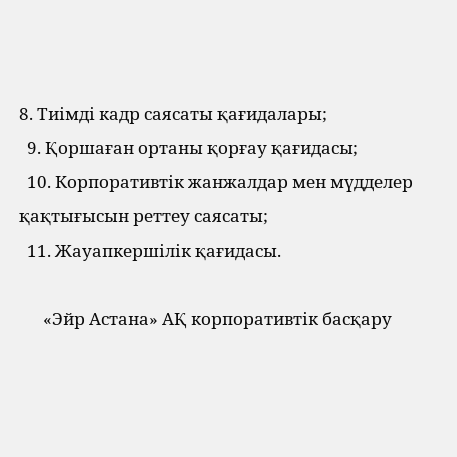8. Тиімді кадр саясаты қағидалары;
  9. Қоршаған ортаны қорғау қағидасы;
  10. Корпоративтік жанжалдар мен мүдделер қақтығысын реттеу саясаты;
  11. Жауапкершілік қағидасы.

      «Эйр Астана» АҚ корпоративтік басқару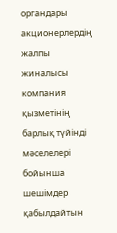органдары  акционерлердің жалпы жиналысы компания қызметінің барлық түйінді мәселелері бойынша шешімдер қабылдайтын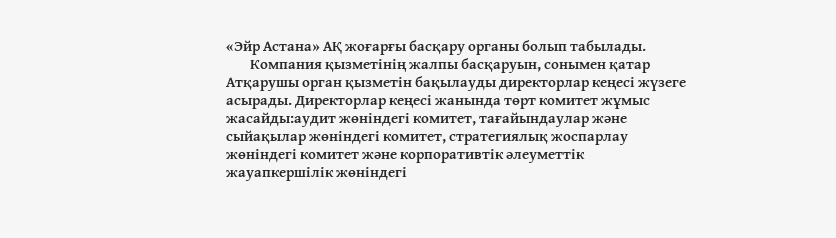«Эйр Астана» АҚ жоғарғы басқару органы болып табылады.
        Компания қызметінің жалпы басқаруын, сонымен қатар Атқарушы орган қызметін бақылауды директорлар кеңесі жүзеге асырады. Директорлар кеңесі жанында төрт комитет жұмыс жасайды:аудит жөніндегі комитет, тағайындаулар және сыйақылар жөніндегі комитет, стратегиялық жоспарлау жөніндегі комитет және корпоративтік әлеуметтік жауапкершілік жөніндегі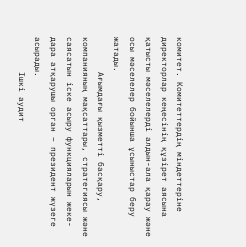комитет. Комитеттердің міндеттеріне директорлар кеңесінің құзірет аясына қатысты мәселелерді алдын-ала қарау және осы мәселелер бойынша ұсыныстар беру жатады.
       Ағымдағы қызметті басқару, компанияның мақсаттары, стратегиясы және саясатын іске асыру функцияларын жеке-дара атқарушы орган – президент жүзеге асырады.
       Ішкі аудит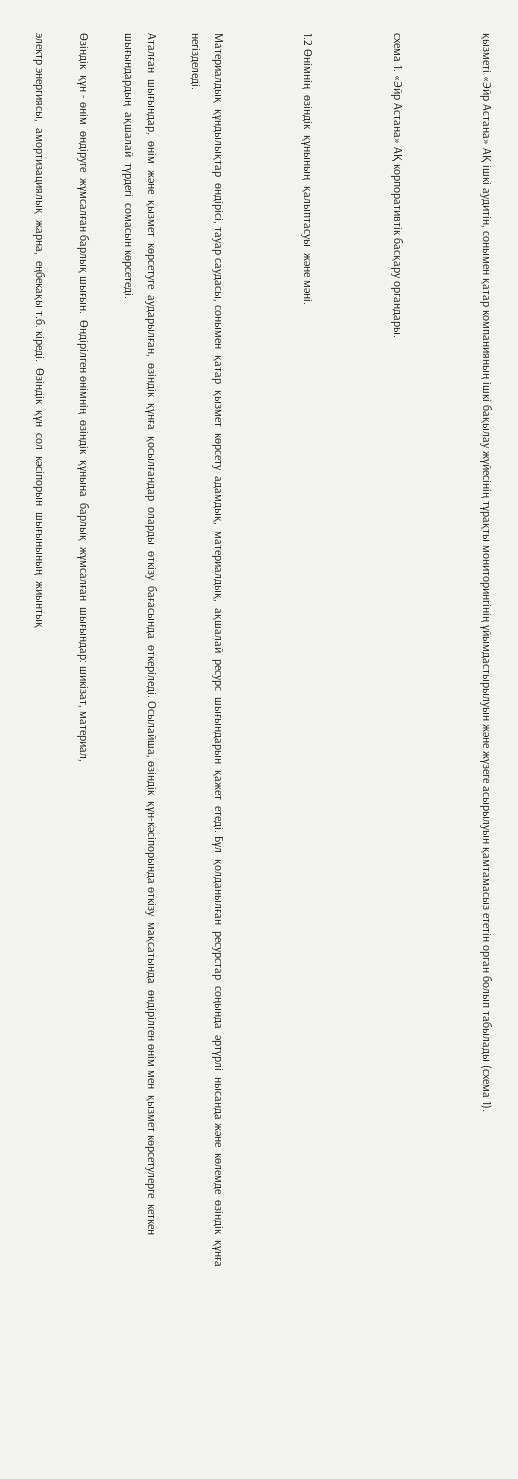қызметі «Эйр Астана» АҚ ішкі аудитін, сонымен қатар компанияның ішкі бақылау жүйесінің тұрақты мониторингінің ұйымдастырылуын және жүзеге асырылуын қамтамасыз ететін орган болып табылады (схема 1).



схема 1. «Эйр Астана» АҚ корпоративтік басқару органдары.



1.2 Өнімнің  өзіндік  құнының  қалыптасуы  және мәні.



Материалдық  құндылықтар  өндірісі, тауар саудасы, сонымен  қатар  қызмет  көрсету  адамдық,  материалдық,  ақшалай  ресурс  шығындарын  қажет  етеді. Бұл  қолданылған  ресурстар  соңында  әртүрлі  нысанда және  көлемде  өзіндік  құнға  негізделеді.

Аталған  шығындар,  өнім  және  қызмет  көрсетуге  аударылған,  өзіндік  құнға  қосылғандар  оларды  өткізу  бағасында  өткеріледі. Осылайша, өзіндік  құн-кәсіпорында өткізу  мақсатында  өндірілген өнім мен  қызмет көрсетулерге  кеткен  шығындардың  ақшалай  түрдегі  сомасын көрсетеді.

Өзіндік  құн - өнім  өндіруге  жұмсалған барлық шығын.  Өндірілген өнімнің  өзіндік  құнына  барлық  жұмсалған  шығындар: шикізат, материал,

электр энергиясы,  амортизациялық  жарна,  еңбекақы т.б. кіреді.  Өзіндік  құн  сол  кәсіпорын  шығынының  жиынтық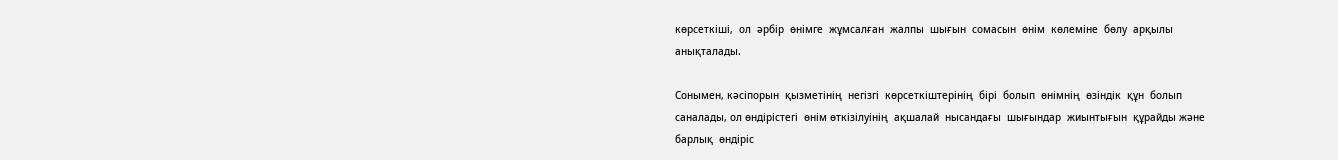көрсеткіші,  ол  әрбір  өнімге  жұмсалған  жалпы  шығын  сомасын  өнім  көлеміне  бөлу  арқылы  анықталады.

Сонымен, кәсіпорын  қызметінің  негізгі  көрсеткіштерінің  бірі  болып  өнімнің  өзіндік  құн  болып  саналады, ол өндірістегі  өнім өткізілуінің  ақшалай  нысандағы  шығындар  жиынтығын  құрайды және  барлық  өндіріс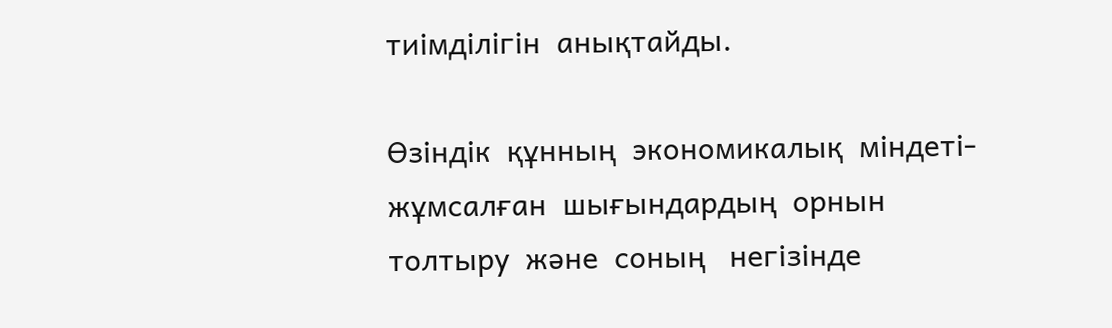тиімділігін  анықтайды.

Өзіндік  құнның  экономикалық  міндеті-жұмсалған  шығындардың  орнын  толтыру  және  соның   негізінде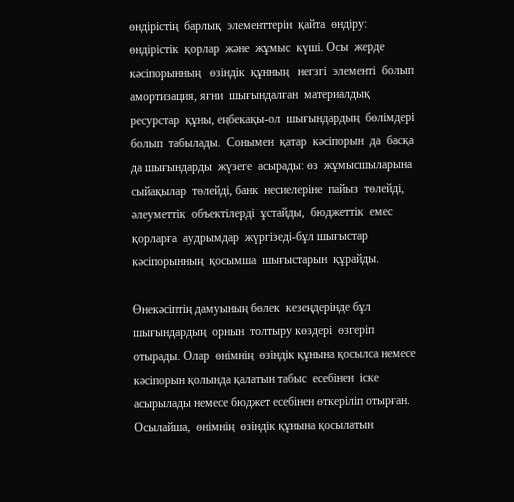өндірістің  барлық  элементтерін  қайта  өндіру: өндірістік  қорлар  және  жұмыс  күші. Осы  жерде  кәсіпорынның   өзіндік  құнның   негзгі  элементі  болып  амортизация, яғни  шығындалған  материалдық  ресурстар  құны, еңбекақы-ол  шығындардың  бөлімдері  болып  табылады.  Сонымен  қатар  кәсіпорын  да  басқа  да шығындарды  жүзеге  асырады: өз  жұмысшыларына сыйақылар  төлейді, банк  несиелеріне  пайыз  төлейді, әлеуметтік  объектілерді  ұстайды,  бюджеттік  емес  қорларға  аудрымдар  жүргізеді-бұл шығыстар  кәсіпорынның  қосымша  шығыстарын  құрайды.

Өнекәсіптің дамуының бөлек  кезеңдерінде бұл  шығындардың  орнын  толтыру көздері  өзгеріп  отырады. Олар  өнімнің  өзіндік құнына қосылса немесе  кәсіпорын қолында қалатын табыс  есебінен  іске асырылады немесе бюджет есебінен өткеріліп отырған. Осылайша,  өнімнің  өзіндік құнына қосылатын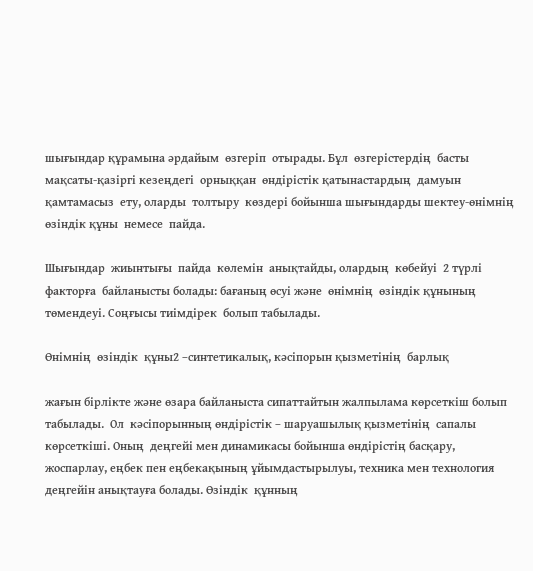шығындар құрамына әрдайым  өзгеріп  отырады. Бұл  өзгерістердің  басты мақсаты-қазіргі кезеңдегі  орныққан  өндірістік қатынастардың  дамуын  қамтамасыз  ету, оларды  толтыру  көздері бойынша шығындарды шектеу-өнімнің  өзіндік құны  немесе  пайда.

Шығындар  жиынтығы  пайда  көлемін  анықтайды, олардың  көбейуі  2 түрлі факторға  байланысты болады: бағаның өсуі және  өнімнің  өзіндік құнының  төмендеуі. Соңғысы тиімдірек  болып табылады.

Өнімнің  өзіндік  құны2 –синтетикалық, кәсіпорын қызметінің  барлық

жағын бірлікте және өзара байланыста сипаттайтын жалпылама көрсеткіш болып табылады.  Ол  кәсіпорынның өндірістік – шаруашылық қызметінің  сапалы көрсеткіші. Оның  деңгейі мен динамикасы бойынша өндірістің басқару, жоспарлау, еңбек пен еңбекақының ұйымдастырылуы, техника мен технология деңгейін анықтауға болады. Өзіндік  құнның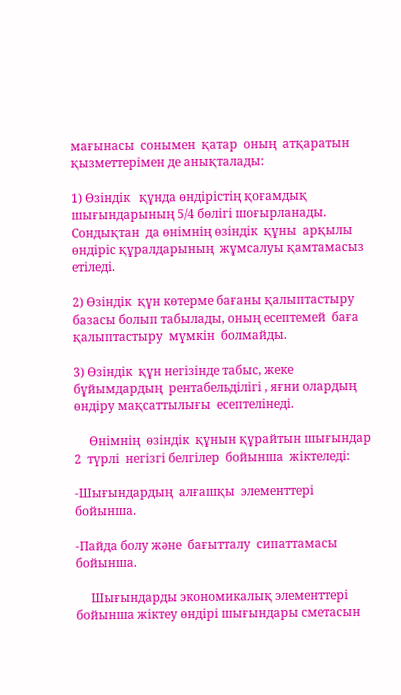мағынасы  сонымен  қатар  оның  атқаратын  қызметтерімен де анықталады:

1) Өзіндік   құнда өндірістің қоғамдық шығындарының 5/4 бөлігі шоғырланады. Сондықтан  да өнімнің өзіндік  құны  арқылы өндіріс құралдарының  жұмсалуы қамтамасыз етіледі.

2) Өзіндік  құн көтерме бағаны қалыптастыру  базасы болып табылады, оның есептемей  баға қалыптастыру  мүмкін  болмайды.

3) Өзіндік  құн негізінде табыс, жеке бұйымдардың  рентабельділігі , яғни олардың  өндіру мақсаттылығы  есептелінеді.

     Өнімнің  өзіндік  құнын құрайтын шығындар  2  түрлі  негізгі белгілер  бойынша  жіктеледі:

-Шығындардың  алғашқы  элементтері  бойынша.

-Пайда болу және  бағытталу  сипаттамасы  бойынша.

     Шығындарды экономикалық элементтері  бойынша жіктеу өндірі шығындары сметасын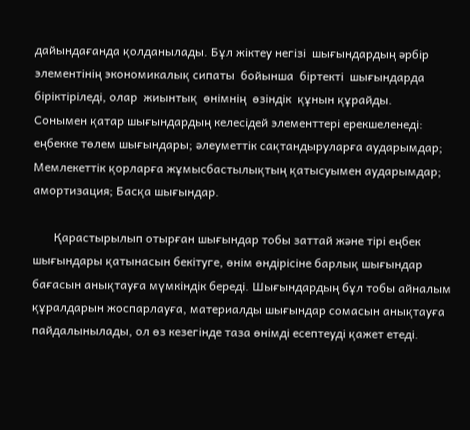дайындағанда қолданылады. Бұл жіктеу негізі  шығындардың әрбір элементінің экономикалық сипаты  бойынша  біртекті  шығындарда  біріктіріледі, олар  жиынтық  өнімнің  өзіндік  құнын құрайды.           Сонымен қатар шығындардың келесідей элементтері ерекшеленеді: еңбекке төлем шығындары; әлеуметтік сақтандыруларға аударымдар; Мемлекеттік қорларға жұмысбастылықтың қатысуымен аударымдар; амортизация; Басқа шығындар.

       Қарастырылып отырған шығындар тобы заттай және тірі еңбек шығындары қатынасын бекітуге, өнім өндірісіне барлық шығындар бағасын анықтауға мүмкіндік береді. Шығындардың бұл тобы айналым құралдарын жоспарлауға, материалды шығындар сомасын анықтауға пайдалынылады, ол өз кезегінде таза өнімді есептеуді қажет етеді.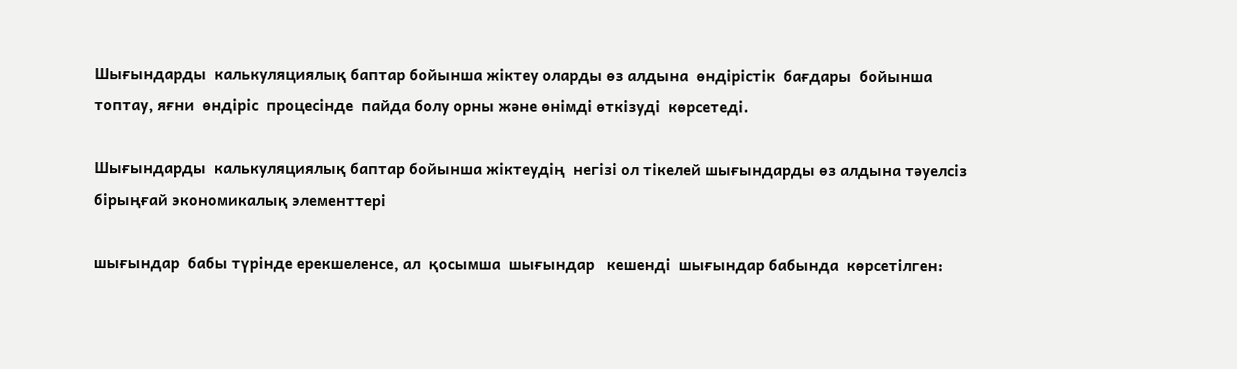Шығындарды  калькуляциялық баптар бойынша жіктеу оларды өз алдына  өндірістік  бағдары  бойынша  топтау, яғни  өндіріс  процесінде  пайда болу орны және өнімді өткізуді  көрсетеді.

Шығындарды  калькуляциялық баптар бойынша жіктеудің  негізі ол тікелей шығындарды өз алдына тәуелсіз бірыңғай экономикалық элементтері

шығындар  бабы түрінде ерекшеленсе, ал  қосымша  шығындар   кешенді  шығындар бабында  көрсетілген: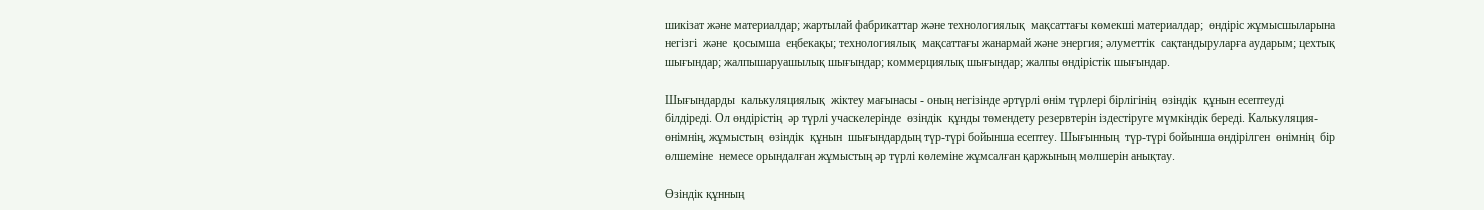шикізат және материалдар; жартылай фабрикаттар және технологиялық  мақсаттағы көмекші материалдар;  өндіріс жұмысшыларына негізгі  және  қосымша  еңбекақы; технологиялық  мақсаттағы жанармай және энергия; әлуметтік  сақтандыруларға аударым; цехтық шығындар; жалпышаруашылық шығындар; коммерциялық шығындар; жалпы өндірістік шығындар.

Шығындарды  калькуляциялық  жіктеу мағынасы - оның негізінде әртүрлі өнім түрлері бірлігінің  өзіндік  құнын есептеуді  білдіреді. Ол өндірістің  әр түрлі учаскелерінде  өзіндік  құнды төмендету резервтерін іздестіруге мүмкіндік береді. Калькуляция-өнімнің, жұмыстың  өзіндік  құнын  шығындардың түр-түрі бойынша есептеу. Шығынның  түр-түрі бойынша өндірілген  өнімнің  бір өлшеміне  немесе орындалған жұмыстың әр түрлі көлеміне жұмсалған қаржының мөлшерін анықтау.

Өзіндік құнның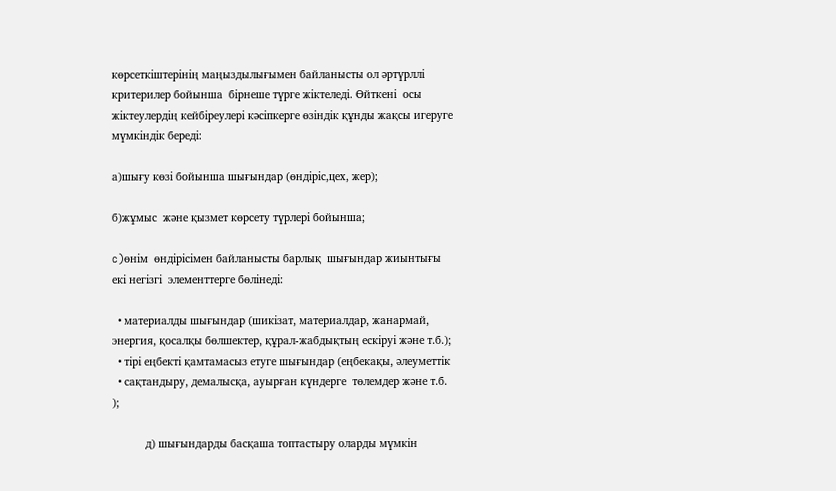көрсеткіштерінің маңыздылығымен байланысты ол әртүрллі критерилер бойынша  бірнеше түрге жіктеледі. Өйткені  осы жіктеулердің кейбіреулері кәсіпкерге өзіндік құнды жақсы игеруге  мүмкіндік береді:

а)шығу көзі бойынша шығындар (өндіріс,цех, жер);

б)жұмыс  және қызмет көрсету түрлері бойынша;

c)өнім  өндірісімен байланысты барлық  шығындар жиынтығы екі негізгі  элементтерге бөлінеді:

  • материалды шығындар (шикізат, материалдар, жанармай, энергия, қосалқы бөлшектер, құрал-жабдықтың ескіруі және т.б.);
  • тірі еңбекті қамтамасыз етуге шығындар (еңбекақы, әлеуметтік
  • сақтандыру, демалысқа, ауырған күндерге  төлемдер және т.б. );

           д) шығындарды басқаша топтастыру оларды мүмкін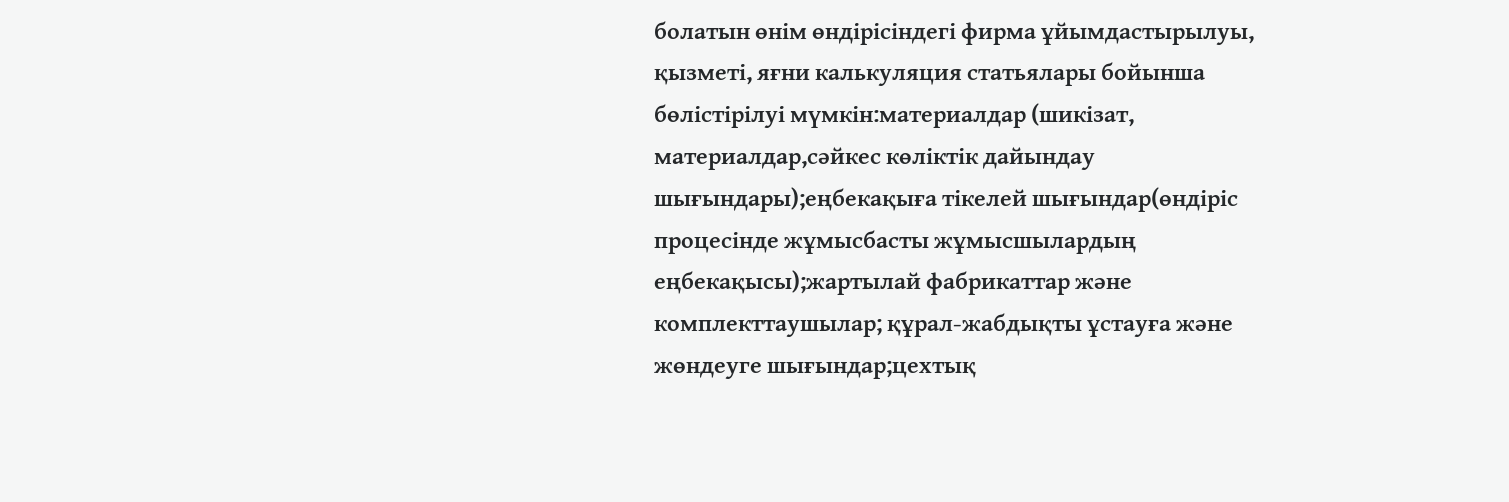болатын өнім өндірісіндегі фирма ұйымдастырылуы, қызметі, яғни калькуляция статьялары бойынша бөлістірілуі мүмкін:материалдар (шикізат, материалдар,сәйкес көліктік дайындау шығындары);еңбекақыға тікелей шығындар(өндіріс процесінде жұмысбасты жұмысшылардың еңбекақысы);жартылай фабрикаттар және комплекттаушылар; құрал-жабдықты ұстауға және жөндеуге шығындар;цехтық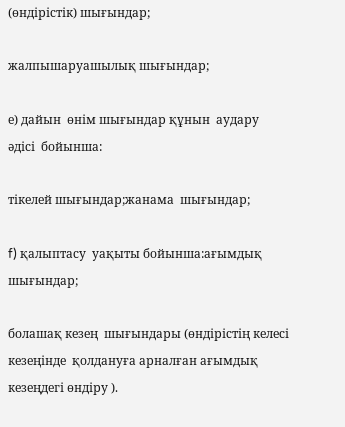(өндірістік) шығындар;

жалпышаруашылық шығындар;

е) дайын  өнім шығындар құнын  аудару  әдісі  бойынша:

тікелей шығындар;жанама  шығындар;

f) қалыптасу  уақыты бойынша:ағымдық  шығындар;

болашақ кезең  шығындары (өндірістің келесі кезеңінде  қолдануға арналған ағымдық кезеңдегі өндіру ).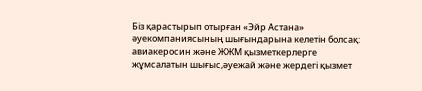Біз қарастырып отырған «Эйр Астана» әуекомпаниясының шығындарына келетін болсақ: авиакеросин және ЖЖМ қызметкерлерге жұмсалатын шығыс,әуежай және жердегі қызмет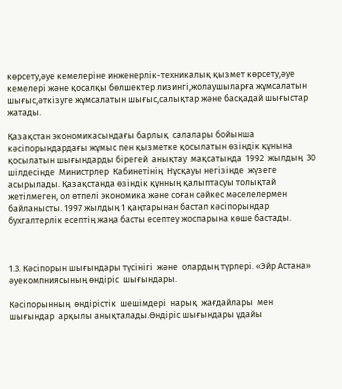көрсету,әуе кемелеріне инженерлік-техникалық қызмет көрсету,әуе кемелері және қосалқы бөлшектер лизингі,жолаушыларға жұмсалатын шығыс,әткізуге жұмсалатын шығыс,салықтар және басқадай шығыстар жатады.

Қазақстан экономикасындағы барлық  салалары бойынша кәсіпорындардағы жұмыс пен қызметке қосылатын өзіндік құнына қосылатын шығындарды бірегей  анықтау  мақсатында  1992  жылдың  30  шілдесінде  Министрлер  Кабинетінің  Нұсқауы негізінде  жүзеге асырылады. Қазақстанда өзіндік құнның қалыптасуы толықтай жетілмеген, ол өтпелі экономика және соған сәйкес мәселелермен байланысты. 1997 жылдың 1 қаңтарынан бастап кәсіпорындар бухгалтерлік есептің жаңа басты есептеу жоспарына көше бастады.



1.3. Кәсіпорын шығындары түсінігі  және  олардың түрлері. «Эйр Астана» әуекомпниясының өндіріс  шығындары.

Кәсіпорынның  өндірістік  шешімдері  нарық  жағдайлары  мен  шығындар  арқылы анықталады.Өндіріс шығындары ұдайы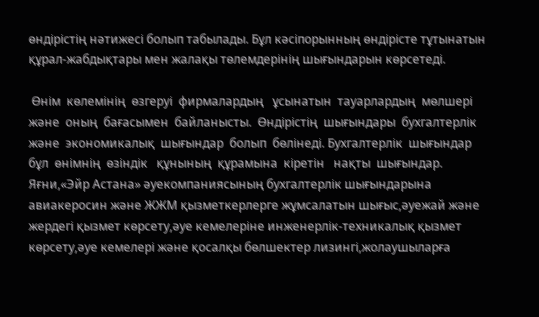өндірістің нәтижесі болып табылады. Бұл кәсіпорынның өндірісте тұтынатын құрал-жабдықтары мен жалақы төлемдерінің шығындарын көрсетеді.

 Өнім  көлемінің  өзгеруі  фирмалардың   ұсынатын  тауарлардың  мөлшері   және  оның  бағасымен  байланысты.  Өндірістің  шығындары  бухгалтерлік  және  экономикалық  шығындар  болып  бөлінеді. Бухгалтерлік  шығындар  бұл  өнімнің  өзіндік   құнының  құрамына  кіретін   нақты  шығындар. Яғни,«Эйр Астана» әуекомпаниясының бухгалтерлік шығындарына авиакеросин және ЖЖМ қызметкерлерге жұмсалатын шығыс,әуежай және жердегі қызмет көрсету,әуе кемелеріне инженерлік-техникалық қызмет көрсету,әуе кемелері және қосалқы бөлшектер лизингі,жолаушыларға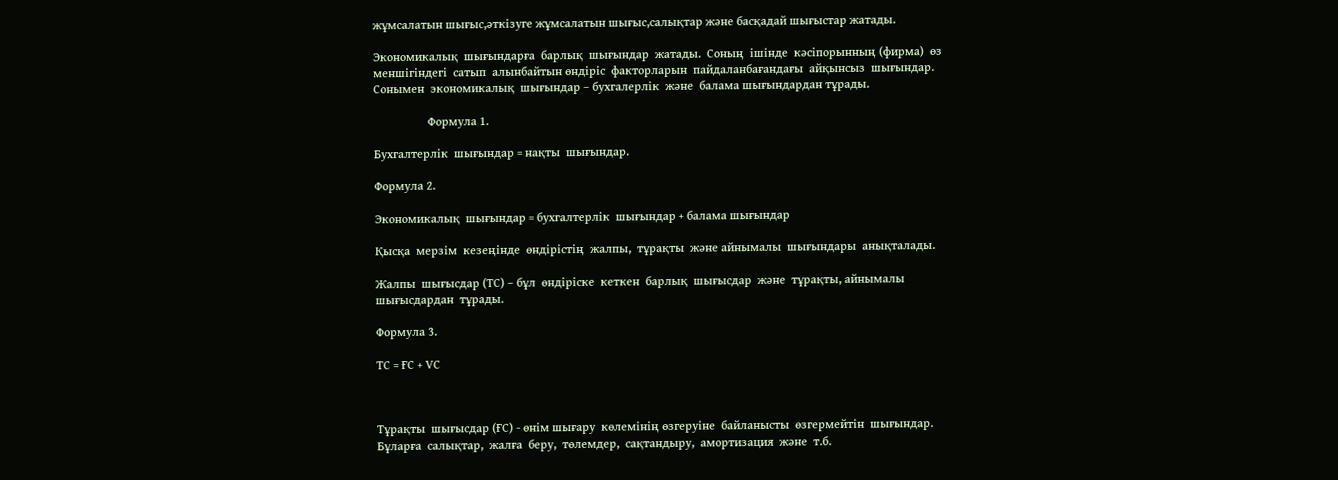жұмсалатын шығыс,әткізуге жұмсалатын шығыс,салықтар және басқадай шығыстар жатады.

Экономикалық  шығындарға  барлық  шығындар  жатады.  Соның  ішінде  кәсіпорынның (фирма)  өз  меншігіндегі  сатып  алынбайтын өндіріс  факторларын  пайдаланбағандағы  айқынсыз  шығындар.  Сонымен  экономикалық  шығындар – бухгалерлік  және  балама шығындардан тұрады.

                  Формула 1.

Бухгалтерлік  шығындар = нақты  шығындар.

Формула 2.

Экономикалық  шығындар = бухгалтерлік  шығындар + балама шығындар

Қысқа  мерзім  кезеңінде  өндірістің  жалпы,  тұрақты  және айнымалы  шығындары  анықталады.

Жалпы  шығысдар (ТС) – бұл  өндіріске  кеткен  барлық  шығысдар  және  тұрақты, айнымалы  шығысдардан  тұрады.

Формула 3.

ТС = ҒС + VС



Тұрақты  шығысдар (ҒС) - өнім шығару  көлемінің өзгеруіне  байланысты  өзгермейтін  шығындар. Бұларға  салықтар,  жалға  беру,  төлемдер,  сақтандыру,  амортизация  және  т.б.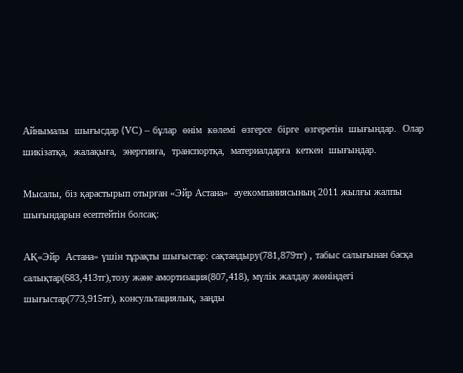Айнымалы  шығысдар (VС) – бұлар  өнім  көлемі  өзгерсе  бірге  өзгеретін  шығындар.  Олар  шикізатқа,  жалақыға,  энергияға,  транспортқа,  материалдарға  кеткен  шығындар.

Мысалы, біз қарастырып отырған «Эйр Астана»  әуекомпаниясының 2011 жылғы жалпы  шығындарын есептейтін болсақ:

АҚ«Эйр  Астана» үшін тұрақты шығыстар: сақтандыру(781,879тг) , табыс салығынан басқа салықтар(683,413тг),тозу және амортизация(807,418), мүлік жалдау жөніндегі шығыстар(773,915тг), консультациялық, заңды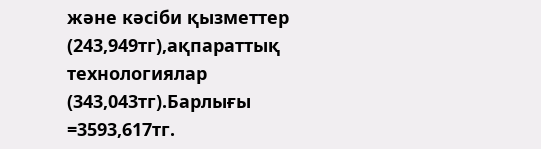және кәсіби қызметтер (243,949тг),ақпараттық технологиялар (343,043тг).Барлығы =3593,617тг.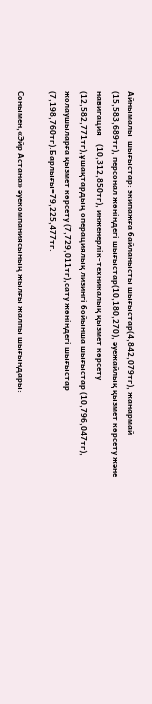Айнымалы  шығыстар: экипажға байланысты шығыстар(4,842,079тг), жанармай (15,583,689тг), персонал жөніндегі шығыстар(10,180,270), әуежайлық қызмет көрсету және навигация    (10,312,850тг), инженерлік-техникалық қызмет көрсету (12,582,771тг),ұшақтардың операциялық лизингі бойынша шығыстар (10,796,047тг), жолаушыларға қызмет көрсету (7,729,011тг),сату жөніндегі шығыстар (7,198,760тг).Барлығы=79,225,477тг.

Сонымен,«Эйр Астана» әуекомпаниясының жылғы жалпы шығындары: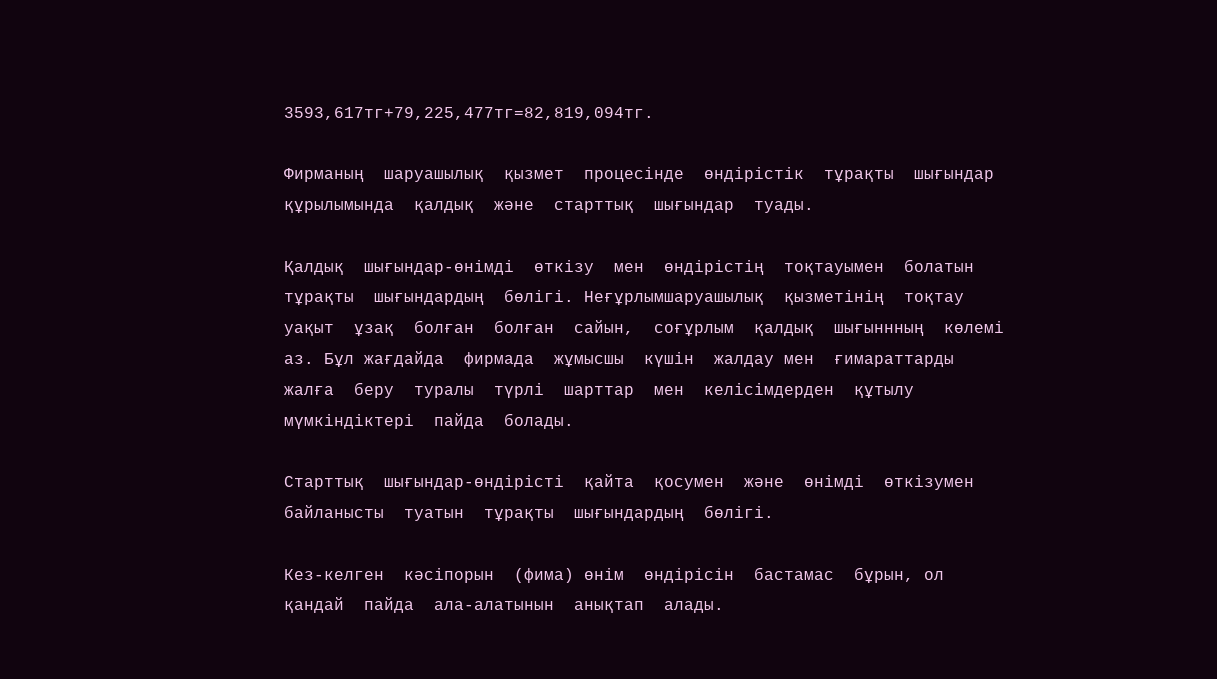3593,617тг+79,225,477тг=82,819,094тг.

Фирманың  шаруашылық  қызмет  процесінде  өндірістік  тұрақты  шығындар  құрылымында  қалдық  және  старттық  шығындар  туады.

Қалдық  шығындар-өнімді  өткізу  мен  өндірістің  тоқтауымен  болатын  тұрақты  шығындардың  бөлігі. Неғұрлымшаруашылық  қызметінің  тоқтау  уақыт  ұзақ  болған  болған  сайын,  соғұрлым  қалдық  шығыннның  көлемі  аз. Бұл жағдайда  фирмада  жұмысшы  күшін  жалдау мен  ғимараттарды  жалға  беру  туралы  түрлі  шарттар  мен  келісімдерден  құтылу  мүмкіндіктері  пайда  болады.

Старттық  шығындар-өндірісті  қайта  қосумен  және  өнімді  өткізумен  байланысты  туатын  тұрақты  шығындардың  бөлігі.

Кез-келген  кәсіпорын  (фима) өнім  өндірісін  бастамас  бұрын, ол қандай  пайда  ала-алатынын  анықтап  алады.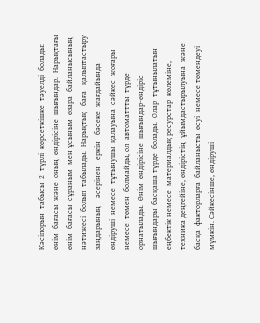Кәсіпорын  табысы  2  түрлі  көрсеткішке  тәуелді  болады:  өнім  бағасы  және  оның  өндірісіне  шығындар.  Нарықтағы  өнім  бағасы  сұраным  мен ұсыным  өзара  байланысының  нәтижесі  болып  табылады.  Нарықтық   баға   қалыптастыру   заңдарының    әсерінен   еркін   бәсеке  жағдайында  өндіруші  немесе  тұтынушы  қалауына  сәйкес  жоғары  немесе  төмен  болмайды, ол  автоматтты  түрде  орнатылады.  Өнім  өндірісіне  шығындар-өндіріс  шығындары  басқаша түрде  болады.  Олар  тұтынылатын  еңбектік немесе  материалдық ресурстар  көлеміне, техника деңгейіне, өндірістің  ұйымдастырылуына  және  басқа  факторларға  байланысты  өсуі  немесе төмендеуі  мүмкін. Сәйкесінше, өндіруші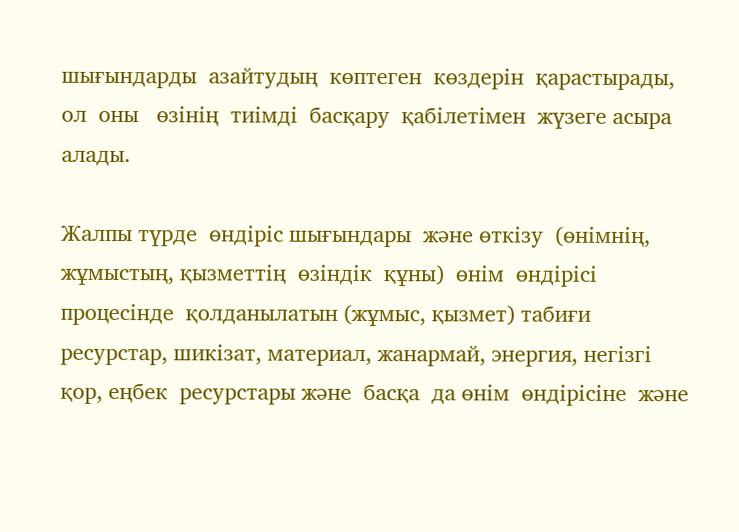шығындарды  азайтудың  көптеген  көздерін  қарастырады, ол  оны   өзінің  тиімді  басқару  қабілетімен  жүзеге асыра  алады.

Жалпы түрде  өндіріс шығындары  және өткізу  (өнімнің, жұмыстың, қызметтің  өзіндік  құны)  өнім  өндірісі  процесінде  қолданылатын (жұмыс, қызмет) табиғи  ресурстар, шикізат, материал, жанармай, энергия, негізгі қор, еңбек  ресурстары және  басқа  да өнім  өндірісіне  және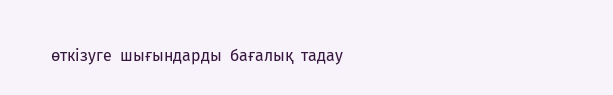өткізуге  шығындарды  бағалық  тадау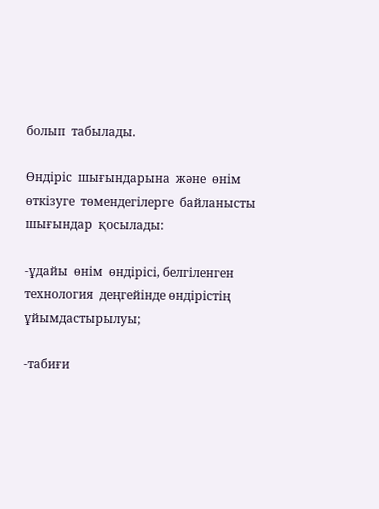болып  табылады.

Өндіріс  шығындарына  және  өнім  өткізуге  төмендегілерге  байланысты  шығындар  қосылады:

-ұдайы  өнім  өндірісі, белгіленген технология  деңгейінде өндірістің  ұйымдастырылуы;

-табиғи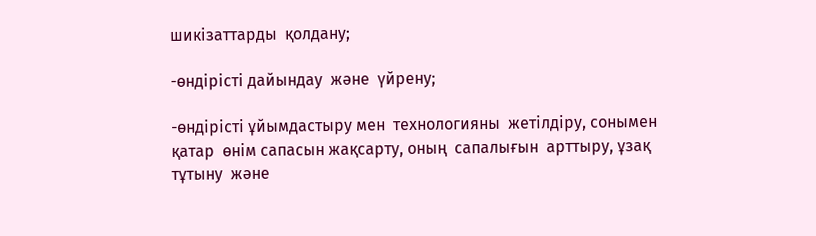шикізаттарды  қолдану;

-өндірісті дайындау  және  үйрену;

-өндірісті ұйымдастыру мен  технологияны  жетілдіру, сонымен  қатар  өнім сапасын жақсарту, оның  сапалығын  арттыру, ұзақ  тұтыну  және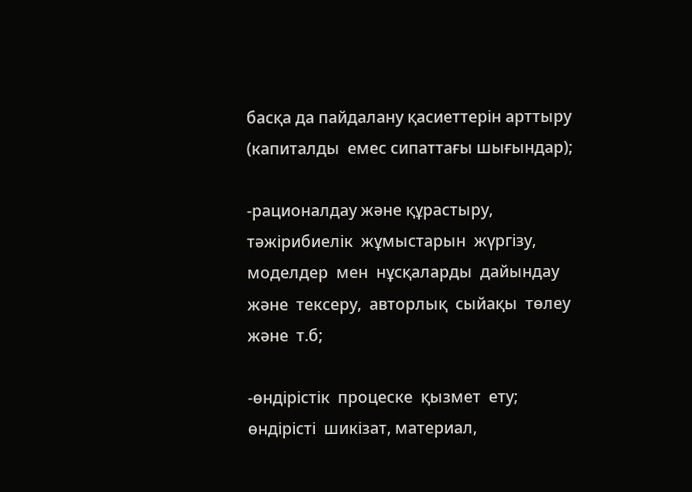басқа да пайдалану қасиеттерін арттыру (капиталды  емес сипаттағы шығындар);

-рационалдау және құрастыру,  тәжірибиелік  жұмыстарын  жүргізу, моделдер  мен  нұсқаларды  дайындау  және  тексеру,  авторлық  сыйақы  төлеу  және  т.б;

-өндірістік  процеске  қызмет  ету; өндірісті  шикізат, материал,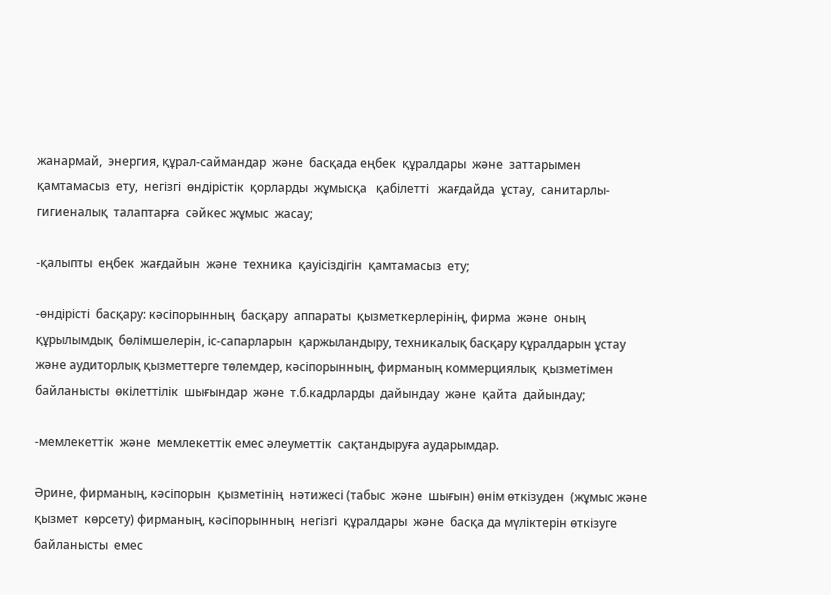жанармай,  энергия, құрал-саймандар  және  басқада еңбек  құралдары  және  заттарымен  қамтамасыз  ету,  негізгі  өндірістік  қорларды  жұмысқа   қабілетті   жағдайда  ұстау,  санитарлы-гигиеналық  талаптарға  сәйкес жұмыс  жасау;

-қалыпты  еңбек  жағдайын  және  техника  қауісіздігін  қамтамасыз  ету;

-өндірісті  басқару: кәсіпорынның  басқару  аппараты  қызметкерлерінің, фирма  және  оның  құрылымдық  бөлімшелерін, іс-сапарларын  қаржыландыру, техникалық басқару құралдарын ұстау және аудиторлық қызметтерге төлемдер, кәсіпорынның, фирманың коммерциялық  қызметімен  байланысты  өкілеттілік  шығындар  және  т.б.кадрларды  дайындау  және  қайта  дайындау;

-мемлекеттік  және  мемлекеттік емес әлеуметтік  сақтандыруға аударымдар.

Әрине, фирманың, кәсіпорын  қызметінің  нәтижесі (табыс  және  шығын) өнім өткізуден  (жұмыс және қызмет  көрсету) фирманың, кәсіпорынның  негізгі  құралдары  және  басқа да мүліктерін өткізуге  байланысты  емес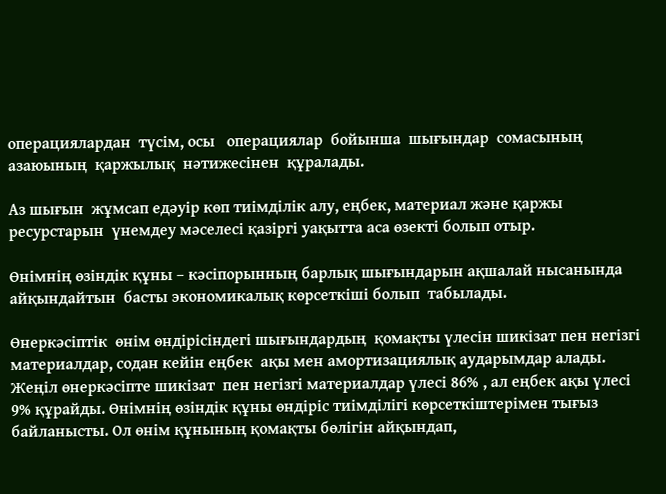операциялардан  түсім, осы   операциялар  бойынша  шығындар  сомасының  азаюының  қаржылық  нәтижесінен  құралады.

Аз шығын  жұмсап едәуір көп тиімділік алу, еңбек, материал және қаржы ресурстарын  үнемдеу мәселесі қазіргі уақытта аса өзекті болып отыр.

Өнімнің өзіндік құны – кәсіпорынның барлық шығындарын ақшалай нысанында айқындайтын  басты экономикалық көрсеткіші болып  табылады.

Өнеркәсіптік  өнім өндірісіндегі шығындардың  қомақты үлесін шикізат пен негізгі  материалдар, содан кейін еңбек  ақы мен амортизациялық аударымдар алады. Жеңіл өнеркәсіпте шикізат  пен негізгі материалдар үлесі 86% , ал еңбек ақы үлесі 9% құрайды. Өнімнің өзіндік құны өндіріс тиімділігі көрсеткіштерімен тығыз байланысты. Ол өнім құнының қомақты бөлігін айқындап,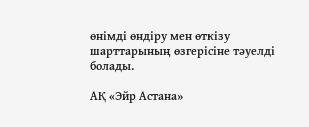өнімді өндіру мен өткізу шарттарының өзгерісіне тәуелді болады.

АҚ «Эйр Астана»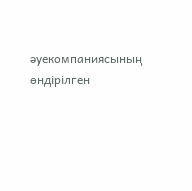әуекомпаниясының өндірілген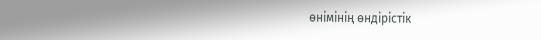өнімінің өндірістік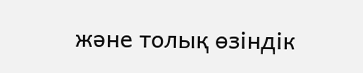және толық өзіндік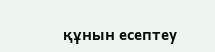құнын есептеу